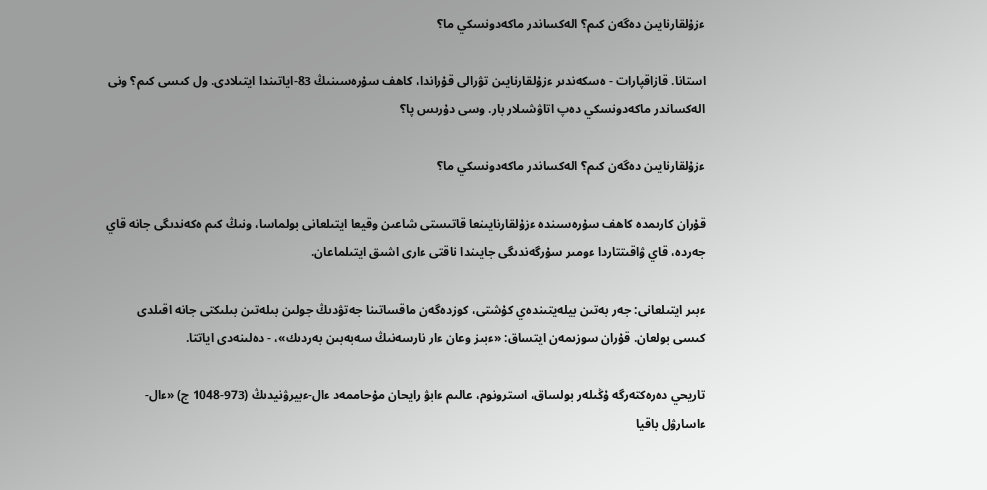ءزۇلقارنايىن دەگەن كىم؟ الەكساندر ماكەدونسكي ما؟

استانا. قازاقپارات - ەسكەندىر ءزۇلقارنايىن تۋرالى قۇراندا، كاھف سۇرەسىنىڭ 83-اياتىندا ايتىلادى. ول كىسى كىم؟ ونى الەكساندر ماكەدونسكي دەپ اتاۋشىلار بار. وسى دۇرىس پا؟

ءزۇلقارنايىن دەگەن كىم؟ الەكساندر ماكەدونسكي ما؟

قۇران كارىمدە كاھف سۇرەسىندە ءزۇلقارنايىنعا قاتىستى شاعىن وقيعا ايتىلعانى بولماسا، ونىڭ كىم ەكەندىگى جانە قاي جەردە، قاي ۋاقىتتاردا ءومىر سۇرگەندىگى جايىندا ناقتى ءارى اشىق ايتىلماعان.

ءبىر ايتىلعانى: جەر بەتىن بيلەيتىندەي كۇشتى، كوزدەگەن ماقساتىنا جەتۋدىڭ جولىن بىلەتىن بىلىكتى جانە اقىلدى كىسى بولعان. قۇران سوزىمەن ايتساق: «ءبىز وعان ءار نارسەنىڭ سەبەبىن بەردىك»، - دەلىنەدى اياتتا.

تاريحي دەرەكتەرگە ۇڭىلەر بولساق، استرونوم، عالىم ءابۋ رايحان مۇحاممەد ءال-ءبيرۋنيدىڭ (973-1048 ج) «ءال-ءاسارۋل باقيا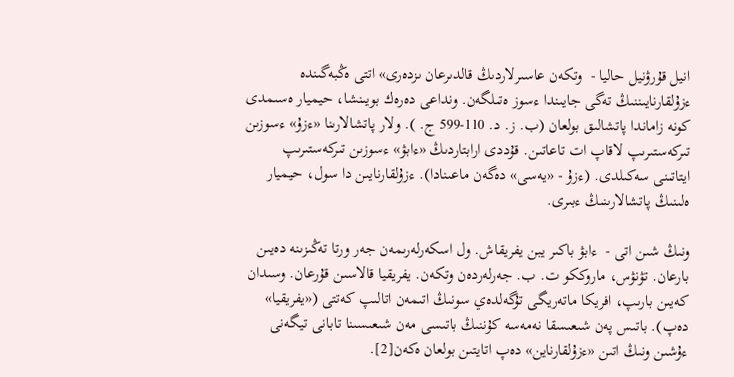انيل قۇرۋنيل حاليا -  وتكەن عاسىرلاردىڭ قالدىرعان ىزدەرى» اتتى ەڭبەگىندە ءزۇلقارنايىننىڭ تەگى جايىندا ءسوز ەتىلگەن. ونداعى دەرەك بويىنشا، حيميار ەسىمدى كونە زاماندا پاتشالىق بولعان (ب. ز. د. 110-599 ج. ). ولار پاتشالارىنا «ءزۇ» ءسوزىن تىركەستىرىپ لاقاپ ات تاعاتىن. قۇددى ارابتاردىڭ «ءابۋ» ءسوزىن تىركەستىرىپ ايتاتىنى سەكىلدى. (ءزۇ - «يەسى» دەگەن ماعىنادا). ءزۇلقارنايىن دا سول، حيميار ەلىنىڭ پاتشالارىنىڭ ءبىرى.

ونىڭ شىن اتى -  ءابۋ باكىر يبن يفريقاش. ول اسكەرلەرىمەن جەر ورتا تەڭىزىنە دەيىن بارعان. تۋنۋس، ماروككو ت. ب. جەرلەردەن وتكەن. يفريقيا قالاسىن قۇرعان. وسىدان كەيىن بارىپ، افريكا ماتەريگى تۇگەلدەي سونىڭ اتىمەن اتالىپ كەتتى («يفريقيا» دەپ). باتىس پەن شىعىسقا نەمەسە كۇننىڭ باتىسى مەن شىعىسىنا تابانى تيگەنى ءۇشىن ونىڭ اتىن «ءزۇلقارناين» دەپ اتايتىن بولعان ەكەن[2].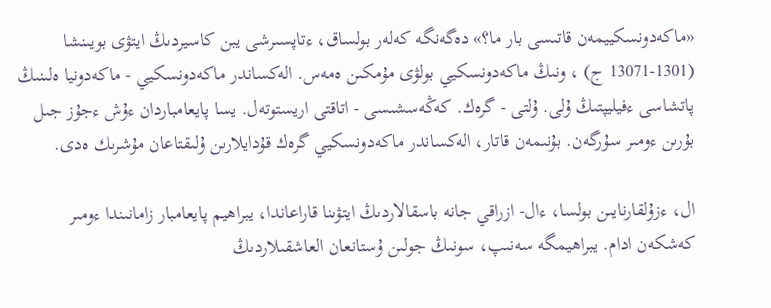«ماكەدونسكييمەن قاتىسى بار ما؟» دەگەنگە كەلەر بولساق، ءتاپسىرشى يبن كاسيردىڭ ايتۋى بويىنشا (1301-13071 ج) ، ونىڭ ماكەدونسكيي بولۋى مۇمكىن ەمەس. الەكساندر ماكەدونسكيي - ماكەدونيا ەلىنىڭ پاتشاسى ءفيليپتىڭ ۇلى. ۇلتى - گرەك. كەڭەسشىسى - اتاقتى اريستوتەل. يسا پايعامباردان ءۇش ءجۇز جىل بۇرىن ءومىر سۇرگەن. بۇنىمەن قاتار، الەكساندر ماكەدونسكيي گرەك قۇدايلارىن ۇلىقتاعان مۇشرىك ەدى.

ال، ءزۇلقارنايىن بولسا، ءال- ازراقي جانە باسقالاردىڭ ايتۋىنا قاراعاندا، يبراھيم پايعامبار زامانىندا ءومىر كەشكەن ادام. يبراھيمگە سەنىپ، سونىڭ جولىن ۇستانعان العاشقىلاردىڭ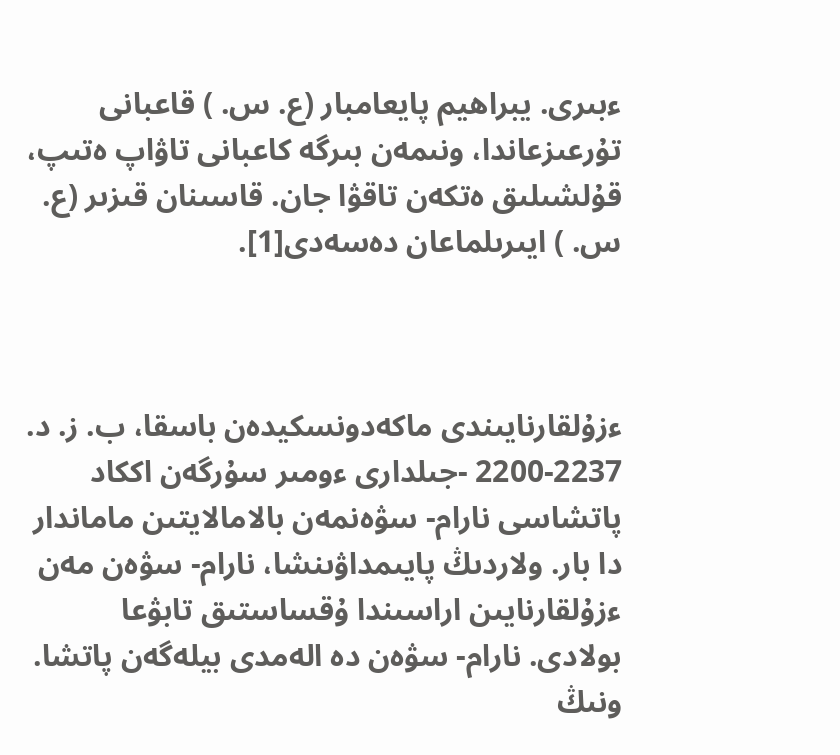ءبىرى. يبراھيم پايعامبار (ع. س. ) قاعبانى تۇرعىزعاندا، ونىمەن بىرگە كاعبانى تاۋاپ ەتىپ، قۇلشىلىق ەتكەن تاقۋا جان. قاسىنان قىزىر (ع. س. ) ايىرىلماعان دەسەدى[1].



ءزۇلقارنايىندى ماكەدونسكيدەن باسقا، ب. ز. د. 2237-2200 -جىلدارى ءومىر سۇرگەن اككاد پاتشاسى نارام- سۋەنمەن بالامالايتىن ماماندار دا بار. ولاردىڭ پايىمداۋىنشا، نارام- سۋەن مەن ءزۇلقارنايىن اراسىندا ۇقساستىق تابۋعا بولادى. نارام- سۋەن دە الەمدى بيلەگەن پاتشا. ونىڭ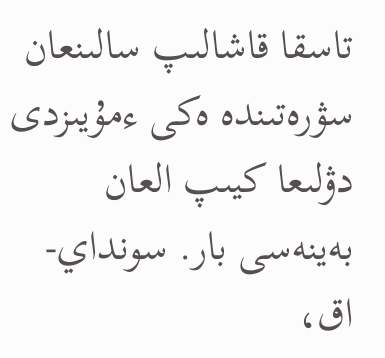تاسقا قاشالىپ سالىنعان سۋرەتىندە ەكى ءمۇيىزدى دۋلىعا كيىپ العان بەينەسى بار. سونداي- اق،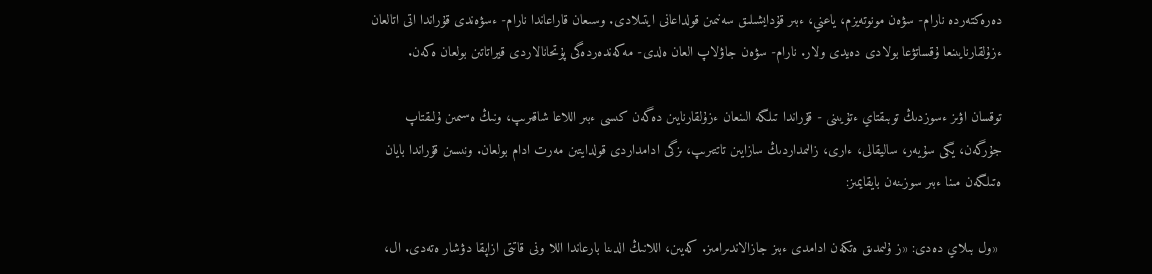دەرەكتەردە نارام- سۋەن مونوتەيزم، ياعني، ءبىر قۇدايشىلىق سەنىمىن قولداعانى ايتىلادى. وسىعان قاراعاندا نارام- ءسۋەندى قۇراندا اتى اتالعان ءزۇلقارنايىنعا ۇقساتۋعا بولادى دەيدى ولار. نارام- سۋەن جاۋلاپ العان ەلدى- مەكەندەردەگى پۇتحانالاردى قيراتاتىن بولعان ەكەن.

توقسان اۋىز ءسوزدىڭ توبىقتاي ءتۇيىنى - قۇراندا تىلگە الىنعان ءزۇلقارنايىن دەگەن كىسى ءبىر اللاعا شاقىرىپ، ونىڭ ەسىمىن ۇلىقتاپ جۇرگەن، يگى سۇيەر، ساليقالى، ءارى، زالىمداردىڭ سازايىن تاتتىرىپ، ىزگى ادامداردى قولدايتىن مەرت ادام بولعان. ونىسىن قۇراندا بايان ەتىلگەن مىنا ءبىر سوزىنەن بايقايمىز:

 «ول بىلاي دەدى: «ز ۇلىمدىق ەتكەن ادامدى ءبىز جازالاندىرامىز. كەيىن، اللانىڭ الدىنا بارعاندا اللا ونى قاتتى ازاپقا دۋشار ەتەدى. ال،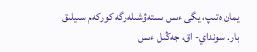يمان ەتىپ، يگى ءىس ىستەۋشىلەرگە كوركەم سىيلىق بار. سونداي- اق، جەڭىل ءىس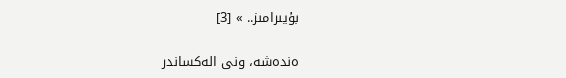بۇيىرامىز.. » [3]

ەندەشە، ونى الەكساندر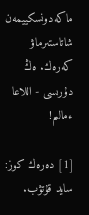ماكەدونسكييمەن شاتاستىرماۋ كەرەك. ەڭ دۇرىسى - اللاعا ءمالىم!

[1] دەرەك كوز: سايد قۇتۋب.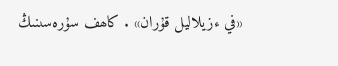«في ءزيلاليل قۇران» . كاھف سۇرەسىنىڭ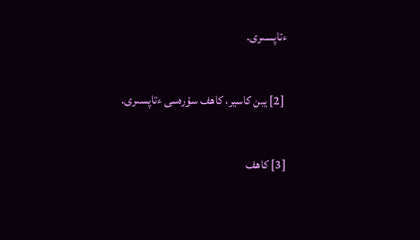ءتاپسىرى.

 [2] يبن كاسير، كاھف سۇرەسى ءتاپسىرى.

[3] كاھف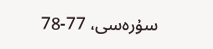سۇرەسى، 77-78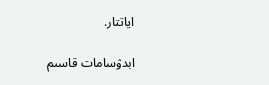اياتتار.

ابدۋسامات قاسىم